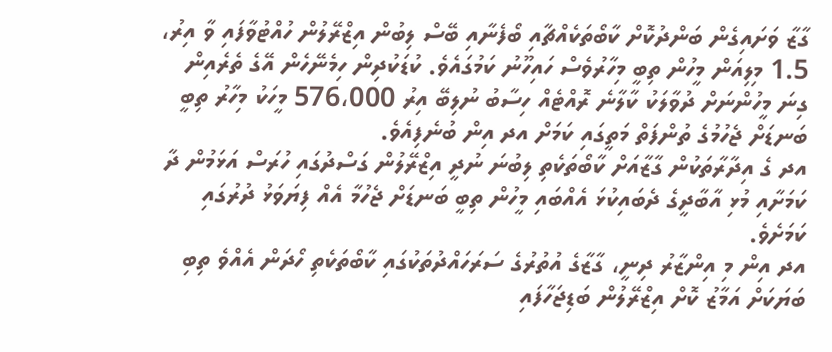ގާޒާ ވަށައިގެން ބަންދުކޮށް ކާބޯތަކެއްޗާއި ބޯފެނާއި ބޭސް ލިބުން އިޒްރޭލުން ހުއްޓުވާފައި ވާ އިރު، 1.5 މިލިއަން މީހުން ތިބީ މިހާރުވެސް ހައިހޫނު ކަމުގައެވެ. ކުޑަކުދިން ހިމެނޭހެން އޭގެ ތެރެއިން ގިނަ މީހުންނަށް ދުވާލަކު ކާލާނެ ރޮއްޓެއް ހިސާބު ނުލިބޭ އިރު 576،000 މީހަކު މިހާރު ތިބީ ބަނޑަށް ޖެހުމުގެ ތުންފަތް މަތީގައި ކަމަށް އދ އިން ބުނެފިއެވެ.
އދ ގެ އިދާރާތަކުން ގާޒާއަށް ކާބޯތަކެތި ލިބުނަ ނުދީ އިޒްރޭލުން ގަސްދުގައި ހުރަސް އަޅަމުން ދާ ކަމަށާއި މުޅި އާބާދީގެ ދެބައިކުޅަ އެއްބައި މީހުން ތިބީ ބަނޑަށް ޖެހުމާ އެއް ފިޔަވަޅު ދުރުގައި ކަމަށެވެ.
އދ އިން މި އިންޒާރު ދިނީ، ގާޒާގެ އުތުރުގެ ސަރަހައްދުތަކުގައި ކާބޯތަކެތި ހޯދަން އެއްވެ ތިބި ބަޔަކަށް އަމާޒު ކޮށް އިޒްރޭލުން ބަޑިޖަހާފައި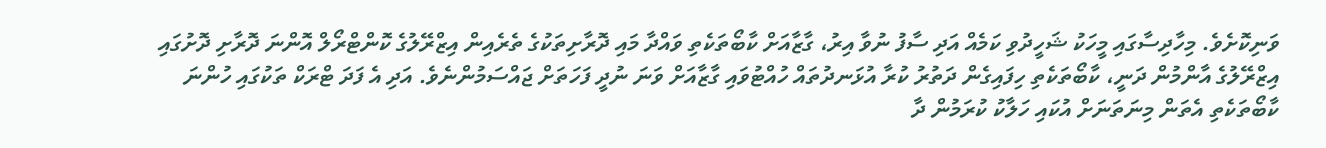ވަނިކޮށެވެ. މިހާދިސާގައި މީހަކު ޝަހީދުވި ކަމެއް އަދި ސާފު ނުވާ އިރު، ގާޒާއަށް ކާބޯތަކެތި ވައްދާ މައި ދޮރާށިތަކުގެ ތެރެއިން އިޒްރޭލުގެ ކޮންޓްރޯލް އޮންނަ ދޮރާށި ދޮށުގައި އިޒްރޭލުގެ އާންމުން ދަނީ، ކާބޯތަކެތި ހިފައިގެން ދަތުރު ކުރާ އުޅަނދުތައް ހުއްޓުވައި ގާޒާއަށް ވަނަ ނުދީ ފަހަތަށް ޖައްސަމުންނެވެ. އަދި އެ ފަދަ ޓްރަކް ތަކުގައި ހުންނަ ކާބޯތަކެތި އެތަން މިނަތަނަށް އުކައި ހަލާކު ކުރަމުން ދާ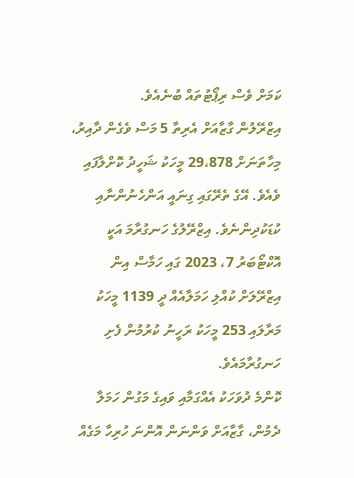ކަމަށް ވެސް ރިޕޯޓުތައް ބުނެއެވެ.
އިޒްރޭލުން ގާޒާއަށް އެރިތާ 5 މަސް ވެގެން ދާއިރު، މިހާތަނަށް 29،878 މީހަކު ޝަހީދު ކޮށްލާފައި ވެއެވެ. އޭގެ ތެރޭގައި ގިނައީ އަންހެނުންނާއި ކުޑަކުދިންނެވެ. އިޒްރޭލުގެ ހަނގުރާމަ އަކީ އޮކްޓޯބަރު 7، 2023 ގައި ހަމާސް އިން އިޒްރޭލަށް ކުއްލި ހަމަލާއެއް ދީ 1139 މީހަކު މަރާލައި 253 މީހަކު ރަހީނު ކުރުމުން ފެށި ހަނގުރާމައެވެ.
ކޮންމެ ދުވަހަކު އެއްގަމާއި ވައިގެ މަގުން ހަމަލާ ދެމުން، ގާޒާއަށް ވަންނަން އޮންނަ ހުރިހާ މަގެއް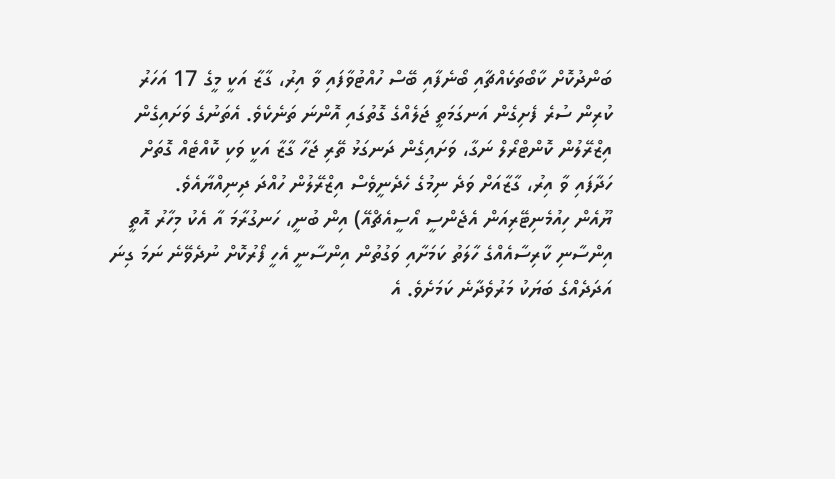ބަންދުކޮށް ކާބޯތަކެއްޗާއި ބޯނެފާއި ބޭސް ހުއްޓުވާފައި ވާ އިރު، ގާޒާ އަކީ މީގެ 17 އަހަރު ކުރިން ސުރެ ފެށިގެން އަނގަމަތީ ޖަލެއްގެ ގޮތުގައި އޮންނަ ތަނެކެވެ. އެތަނުގެ ވަށައިގެން އިޒްރޭލުން ކޮންޓްރޯލް ނަގާ، ވަށައިގެން ދަނގަޅު ތޭރި ޖަހާ ގާޒާ އަކީ ވަކި ކޮއްޓެއް ގޮތަށް ހަދާފައި ވާ އިރު، ގާޒާއަށް ވަދެ ނިމުގެ ހެދެނީވެސް އިޒްރޭލުން ހުއްދަ ދިނިއްޔާއެވެ.
ޔޫއެން ހިއުމެނިޓޭރިއަން އެޖެންސީ އޯސީއެޗްއޭ) އިން ބުނީ، ހަނގުރާމަ އާ އެކު މިހާރު އޮތީ އިންސާނި ކާރިސާއެއްގެ ހާލަތު ކަމަށާއި ވަގުތުން އިންސާނީ އެހީ ފޯރުކޮށް ނުދެވޭނެ ނަމަ ގިނަ އަދަދެއްގެ ބަޔަކު މަރުވެދާނެ ކަމަށެވެ. އެ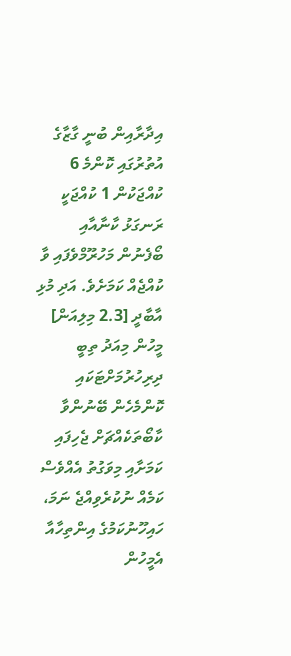އިދާރާއިން ބުނީ ގާޒާގެ އުތުރުގައި ކޮންމެ 6 ކުއްޖަކުން 1 ކުއްޖަކީ ރަނގަޅު ކާނާއާއި ބޯފެނުން މަހުރޫމްވެފައި ވާ ކުއްޖެއް ކަމަށެވެ. އަދި މުޅި އާބާދީ [2.3 މިލިއަން] މީހުން މިއަދު ތިބީ ދިރިހުރުމަށްޓަކައި ކޮންމެހެން ބޭނުންވާ ކާބޯތަކެއްޗަށް ޖެހިފައި ކަމަށާއި މިވަގުތު އެއްވެސް ކަމެއް ނުކުރެވިއްޖެ ނަމަ، ހައިހޫނުކަމުގެ އިންތިހާއާ އެމީހުން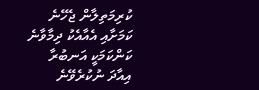ކުރިމަތިލާން ޖެހޭނެ ކަމަށާއި އެއާއެކު ދިމާވާނެ ކަންކަމަކީ އަނބުރާ އިއާދަ ނުކުރެވޭނެ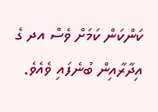ކަންކަން ކަމަށް ވެސް އދ ގެ އިދާރާއިން ބުނެފައި ވެއެވެ.